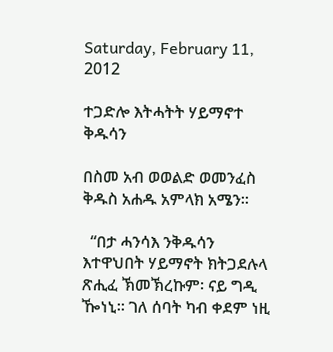Saturday, February 11, 2012

ተጋድሎ እትሓትት ሃይማኖተ ቅዱሳን

በስመ አብ ወወልድ ወመንፈስ ቅዱስ አሐዱ አምላክ አሜን።

  “በታ ሓንሳእ ንቅዱሳን እተዋህበት ሃይማኖት ክትጋደሉላ ጽሒፈ ኽመኽረኩም፡ ናይ ግዲ ዀነኒ። ገለ ሰባት ካብ ቀደም ነዚ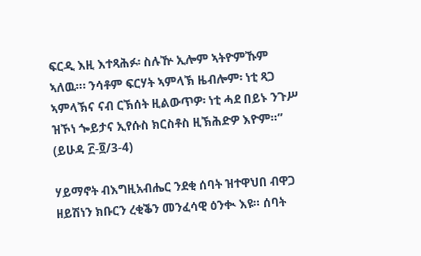ፍርዲ እዚ እተጻሕፉ፡ ስሉዅ ኢሎም ኣትዮምኹም ኣለዉ።፡ ንሳቶም ፍርሃት ኣምላኽ ዜብሎም፡ ነቲ ጻጋ ኣምላኽና ናብ ርኽሰት ዚልውጥዎ፡ ነቲ ሓደ በይኑ ንጉሥ ዝኾነ ጐይታና ኢየሱስ ክርስቶስ ዚኽሕድዎ እዮም።” (ይሁዳ ፫-፬/3-4)

ሃይማኖት ብእግዚአብሔር ንደቂ ሰባት ዝተዋህበ ብዋጋ ዘይሽነን ክቡርን ረቂቕን መንፈሳዊ ዕንቊ እዩ። ሰባት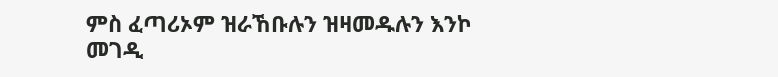ምስ ፈጣሪኦም ዝራኸቡሉን ዝዛመዱሉን እንኮ መገዲ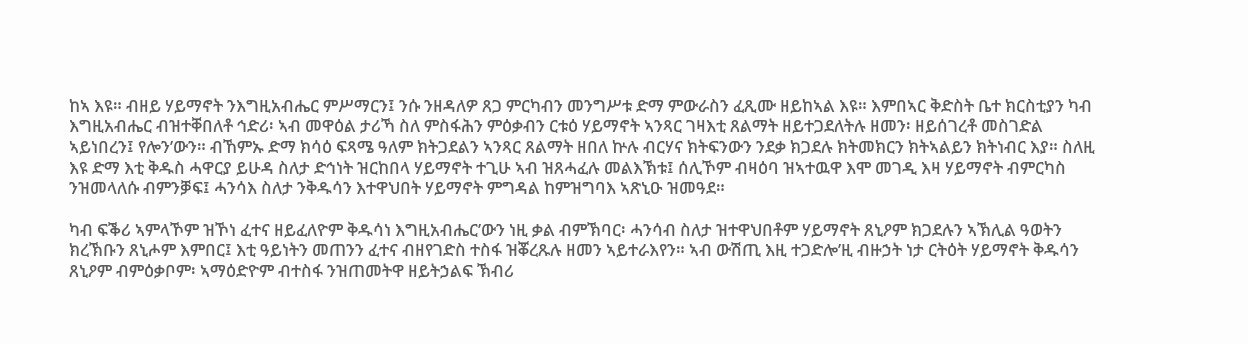ከኣ እዩ። ብዘይ ሃይማኖት ንእግዚአብሔር ምሥማርን፤ ንሱ ንዘዳለዎ ጸጋ ምርካብን መንግሥቱ ድማ ምውራስን ፈጺሙ ዘይከኣል እዩ። እምበኣር ቅድስት ቤተ ክርስቲያን ካብ እግዚአብሔር ብዝተቐበለቶ ኅድሪ፡ ኣብ መዋዕል ታሪኻ ስለ ምስፋሕን ምዕቃብን ርቱዕ ሃይማኖት ኣንጻር ገዛእቲ ጸልማት ዘይተጋደለትሉ ዘመን፡ ዘይሰገረቶ መስገድል ኣይነበረን፤ የሎን’ውን። ብኸምኡ ድማ ክሳዕ ፍጻሜ ዓለም ክትጋደልን ኣንጻር ጸልማት ዘበለ ኵሉ ብርሃና ክትፍንውን ንደቃ ክጋደሉ ክትመክርን ክትኣልይን ክትነብር እያ። ስለዚ እዩ ድማ እቲ ቅዱስ ሓዋርያ ይሁዳ ስለታ ድኅነት ዝርከበላ ሃይማኖት ተጊሁ ኣብ ዝጸሓፈሉ መልእኽቱ፤ ሰሊኾም ብዛዕባ ዝኣተዉዋ እሞ መገዲ እዛ ሃይማኖት ብምርካስ ንዝመላለሱ ብምንቓፍ፤ ሓንሳእ ስለታ ንቅዱሳን እተዋህበት ሃይማኖት ምግዳል ከምዝግባእ ኣጽኒዑ ዝመዓደ።

ካብ ፍቕሪ ኣምላኾም ዝኾነ ፈተና ዘይፈለዮም ቅዱሳነ እግዚአብሔር’ውን ነዚ ቃል ብምኽባር፡ ሓንሳብ ስለታ ዝተዋህበቶም ሃይማኖት ጸኒዖም ክጋደሉን ኣኽሊል ዓወትን ክረኽቡን ጸኒሖም እምበር፤ እቲ ዓይነትን መጠንን ፈተና ብዘየገድስ ተስፋ ዝቖረጹሉ ዘመን ኣይተራእየን። ኣብ ውሽጢ እዚ ተጋድሎ’ዚ ብዙኃት ነታ ርትዕት ሃይማኖት ቅዱሳን ጸኒዖም ብምዕቃቦም፡ ኣማዕድዮም ብተስፋ ንዝጠመትዋ ዘይትኃልፍ ኽብሪ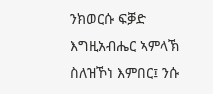ንክወርሱ ፍቓድ እግዚአብሔር ኣምላኽ ስለዝኾነ እምበር፤ ንሱ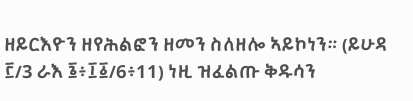ዘይርእዮን ዘየሕልፎን ዘመን ስለዘሎ ኣይኮነን። (ይሁዳ ፫/3 ራእ ፮፥፲፩/6፥11) ነዚ ዝፈልጡ ቅዱሳን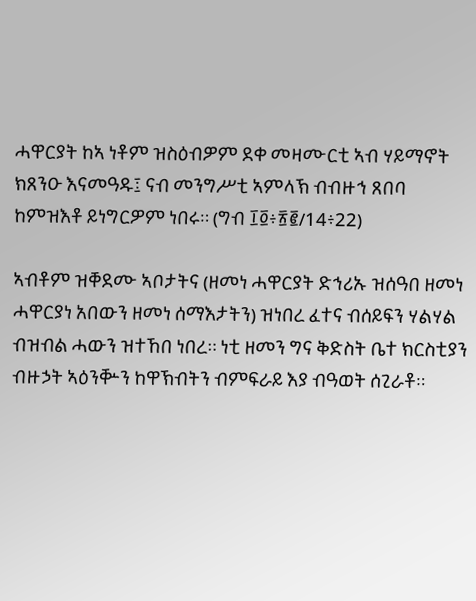ሓዋርያት ከኣ ነቶም ዝስዕብዎም ደቀ መዛሙርቲ ኣብ ሃይማኖት ክጸንዑ እናመዓዱ፤ ናብ መንግሥቲ ኣምላኽ ብብዙኅ ጸበባ ከምዝእቶ ይነግርዎም ነበሩ። (ግብ ፲፬፥፳፪/14፥22)

ኣብቶም ዝቐደሙ ኣቦታትና (ዘመነ ሓዋርያት ድኅሪኡ ዝሰዓበ ዘመነ ሓዋርያነ አበውን ዘመነ ሰማእታትን) ዝነበረ ፈተና ብሰይፍን ሃልሃል ብዝብል ሓውን ዝተኸበ ነበረ። ነቲ ዘመን ግና ቅድስት ቤተ ክርስቲያን ብዙኃት ኣዕንቝን ከዋኽብትን ብምፍራይ እያ ብዓወት ሰጊራቶ።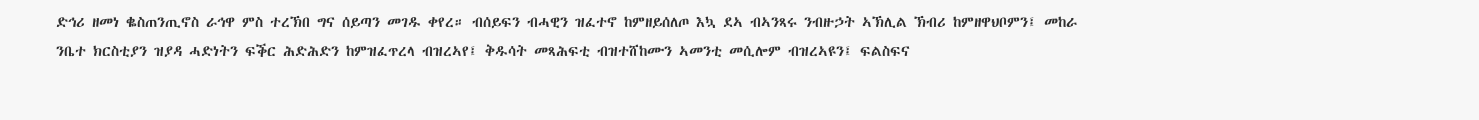ድኅሪ ዘመነ ቈስጠንጢኖስ ራኅዋ ምስ ተረኽበ ግና ሰይጣን መገዱ ቀየረ። ብሰይፍን ብሓዊን ዝፈተኖ ከምዘይሰለጦ እኳ ደኣ ብኣንጻሩ ንብዙኃት ኣኽሊል ኽብሪ ከምዘዋህቦምን፤ መከራ ንቤተ ክርስቲያን ዝያዳ ሓድነትን ፍቕር ሕድሕድን ከምዝፈጥረላ ብዝረኣየ፤ ቅዱሳት መጻሕፍቲ ብዝተሸከሙን ኣመንቲ መሲሎም ብዝረኣዩን፤ ፍልስፍና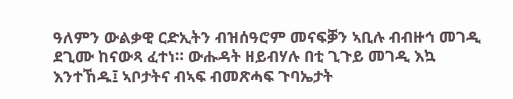ዓለምን ውልቃዊ ርድኢትን ብዝሰዓሮም መናፍቓን ኣቢሉ ብብዙኅ መገዲ ደጊሙ ከናውጻ ፈተነ። ውሑዳት ዘይብሃሉ በቲ ጊጉይ መገዲ እኳ እንተኸዱ፤ ኣቦታትና ብኣፍ ብመጽሓፍ ጉባኤታት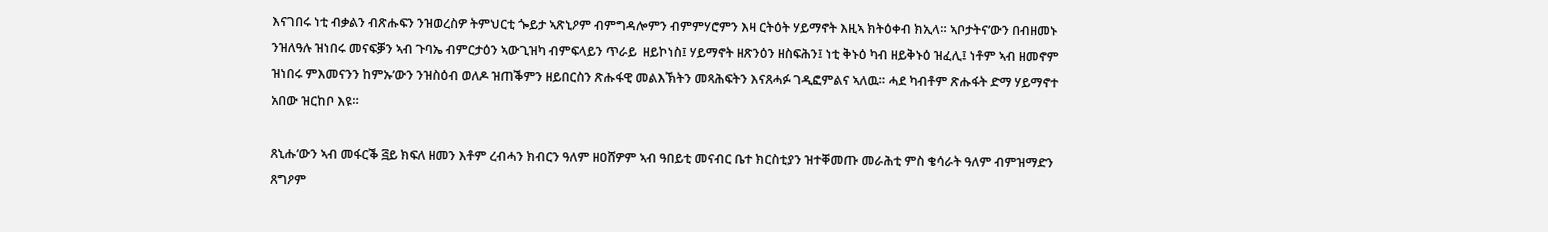እናገበሩ ነቲ ብቃልን ብጽሑፍን ንዝወረስዎ ትምህርቲ ጐይታ ኣጽኒዖም ብምግዳሎምን ብምምሃሮምን እዛ ርትዕት ሃይማኖት እዚኣ ክትዕቀብ ክኢላ። ኣቦታትና’ውን በብዘመኑ ንዝለዓሉ ዝነበሩ መናፍቓን ኣብ ጉባኤ ብምርታዕን ኣውጊዝካ ብምፍላይን ጥራይ  ዘይኮነስ፤ ሃይማኖት ዘጽንዕን ዘስፍሕን፤ ነቲ ቅኑዕ ካብ ዘይቅኑዕ ዝፈሊ፤ ነቶም ኣብ ዘመኖም ዝነበሩ ምእመናንን ከምኡ’ውን ንዝስዕብ ወለዶ ዝጠቕምን ዘይበርስን ጽሑፋዊ መልእኽትን መጻሕፍትን እናጸሓፉ ገዲፎምልና ኣለዉ። ሓደ ካብቶም ጽሑፋት ድማ ሃይማኖተ አበው ዝርከቦ እዩ።

ጸኒሑ’ውን ኣብ መፋርቕ ፭ይ ክፍለ ዘመን እቶም ረብሓን ክብርን ዓለም ዘዐሸዎም ኣብ ዓበይቲ መናብር ቤተ ክርስቲያን ዝተቐመጡ መራሕቲ ምስ ቄሳራት ዓለም ብምዝማድን ጸግዖም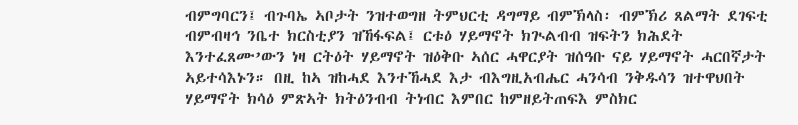ብምግባርን፤ ብጉባኤ ኣቦታት ንዝተወግዘ ትምህርቲ ዳግማይ ብምኽላስ፡ ብምኽሪ ጸልማት ደገፍቲ ብምብዛኅ ንቤተ ክርስቲያን ዝኸፋፍል፤ ርቱዕ ሃይማኖት ክጒልብብ ዝፍትን ክሕደት እንተፈጸሙ’ውን ነዛ ርትዕት ሃይማኖት ዝዕቅቡ ኣሰር ሓዋርያት ዝሰዓቡ ናይ ሃይማኖት ሓርበኛታት ኣይተሳእኑን። በዚ ከኣ ዝከሓደ እንተኸሓደ እታ ብእግዚአብሔር ሓንሳብ ንቅዱሳን ዝተዋህበት ሃይማኖት ክሳዕ ምጽኣት ክትዕንብብ ትነብር እምበር ከምዘይትጠፍእ ምስክር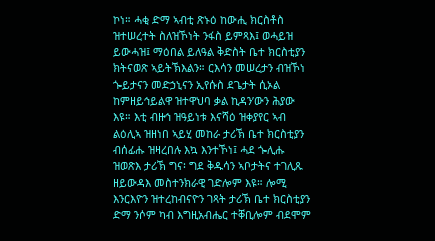ኮነ። ሓቂ ድማ ኣብቲ ጽኑዕ ከውሒ ክርስቶስ ዝተሠረተት ስለዝኾነት ንፋስ ይምጻእ፤ ወሓይዝ ይውሓዝ፤ ማዕበል ይለዓል ቅድስት ቤተ ክርስቲያን ክትናወጽ ኣይትኽእልን። ርእሳን መሠረታን ብዝኾነ ጐይታናን መድኃኒናን ኢየሱስ ደጌታት ሲኦል ከምዘይኅይልዋ ዝተዋህባ ቃል ኪዳን’ውን ሕያው እዩ። እቲ ብዙኅ ዝዓይነቱ እናሻዕ ዝቀያየር ኣብ ልዕሊኣ ዝዘነበ ኣይሂ መከራ ታሪኽ ቤተ ክርስቲያን ብሰፊሑ ዝዛረበሉ እኳ እንተኾነ፤ ሓደ ጐሊሑ ዝወጽእ ታሪኽ ግና፡ ግደ ቅዱሳን ኣቦታትና ተገሊጹ ዘይውዳእ መስተንክራዊ ገድሎም እዩ። ሎሚ እንርእዮን ዝተረከብናዮን ገጻት ታሪኽ ቤተ ክርስቲያን ድማ ንሶም ካብ እግዚአብሔር ተቐቢሎም ብደሞም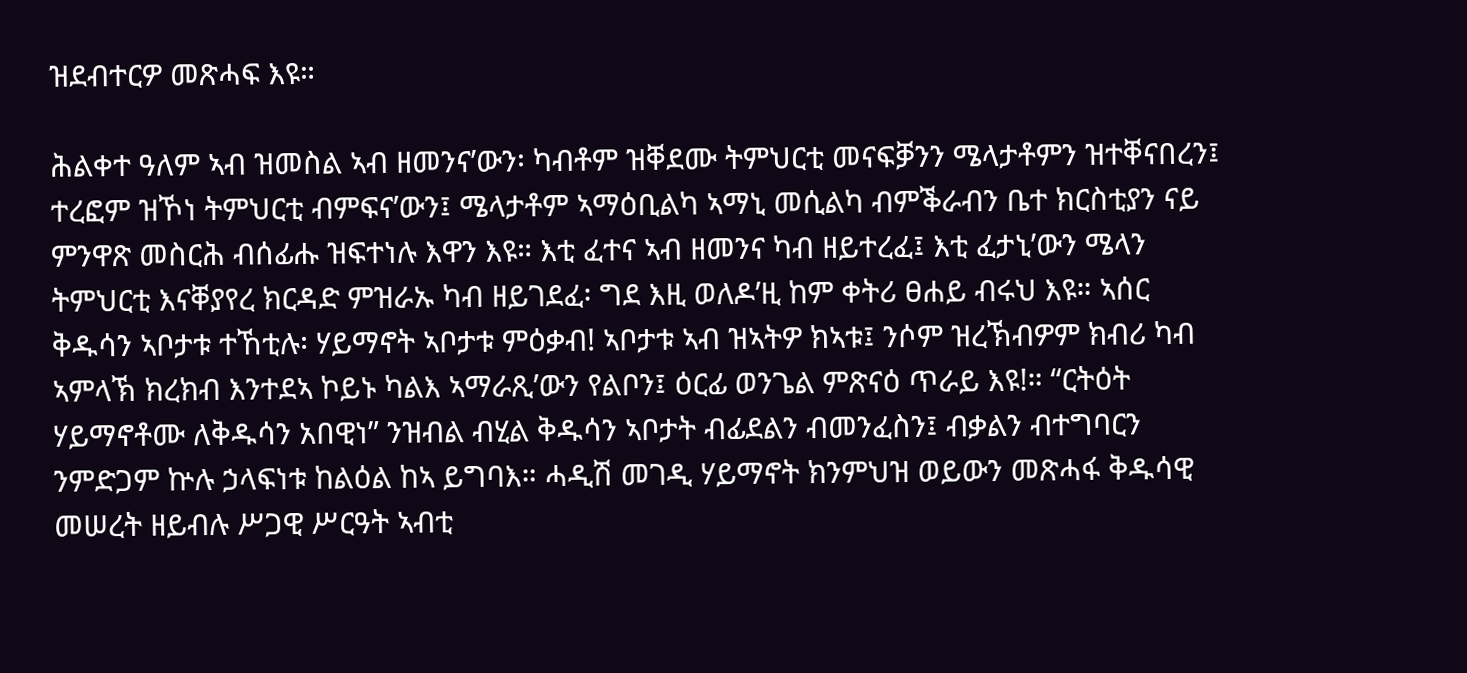ዝደብተርዎ መጽሓፍ እዩ።

ሕልቀተ ዓለም ኣብ ዝመስል ኣብ ዘመንና’ውን፡ ካብቶም ዝቐደሙ ትምህርቲ መናፍቓንን ሜላታቶምን ዝተቐናበረን፤ ተረፎም ዝኾነ ትምህርቲ ብምፍና’ውን፤ ሜላታቶም ኣማዕቢልካ ኣማኒ መሲልካ ብምቕራብን ቤተ ክርስቲያን ናይ ምንዋጽ መስርሕ ብሰፊሑ ዝፍተነሉ እዋን እዩ። እቲ ፈተና ኣብ ዘመንና ካብ ዘይተረፈ፤ እቲ ፈታኒ’ውን ሜላን ትምህርቲ እናቐያየረ ክርዳድ ምዝራኡ ካብ ዘይገደፈ፡ ግደ እዚ ወለዶ’ዚ ከም ቀትሪ ፀሐይ ብሩህ እዩ። ኣሰር ቅዱሳን ኣቦታቱ ተኸቲሉ፡ ሃይማኖት ኣቦታቱ ምዕቃብ! ኣቦታቱ ኣብ ዝኣትዎ ክኣቱ፤ ንሶም ዝረኽብዎም ክብሪ ካብ ኣምላኽ ክረክብ እንተደኣ ኮይኑ ካልእ ኣማራጺ’ውን የልቦን፤ ዕርፊ ወንጌል ምጽናዕ ጥራይ እዩ!። “ርትዕት ሃይማኖቶሙ ለቅዱሳን አበዊነ” ንዝብል ብሂል ቅዱሳን ኣቦታት ብፊደልን ብመንፈስን፤ ብቃልን ብተግባርን ንምድጋም ኵሉ ኃላፍነቱ ከልዕል ከኣ ይግባእ። ሓዲሽ መገዲ ሃይማኖት ክንምህዝ ወይውን መጽሓፋ ቅዱሳዊ መሠረት ዘይብሉ ሥጋዊ ሥርዓት ኣብቲ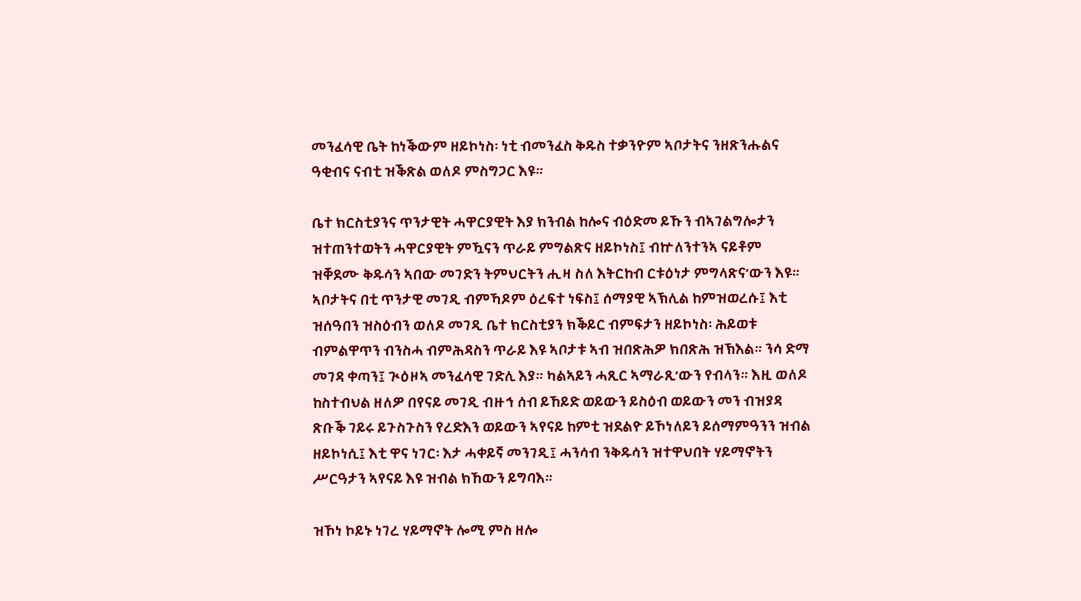መንፈሳዊ ቤት ከነቕውም ዘይኮነስ፡ ነቲ ብመንፈስ ቅዱስ ተቃንዮም ኣቦታትና ንዘጽንሑልና ዓቂብና ናብቲ ዝቕጽል ወለዶ ምስግጋር እዩ።

ቤተ ክርስቲያንና ጥንታዊት ሓዋርያዊት እያ ክንብል ከሎና ብዕድመ ይኹን ብኣገልግሎታን ዝተጠንተወትን ሓዋርያዊት ምዃናን ጥራይ ምግልጽና ዘይኮነስ፤ ብኵለንተንኣ ናይቶም ዝቐደሙ ቅዱሳን ኣበው መገድን ትምህርትን ሒዛ ስለ እትርከብ ርቱዕነታ ምግላጽና’ውን እዩ። ኣቦታትና በቲ ጥንታዊ መገዲ ብምኻዶም ዕረፍተ ነፍስ፤ ሰማያዊ ኣኽሊል ከምዝወረሱ፤ እቲ ዝሰዓበን ዝስዕብን ወለዶ መገዲ ቤተ ክርስቲያን ክቕይር ብምፍታን ዘይኮነስ፡ ሕይወቱ ብምልዋጥን ብንስሓ ብምሕዳስን ጥራይ እዩ ኣቦታቱ ኣብ ዝበጽሕዎ ክበጽሕ ዝኽእል። ንሳ ድማ መገዳ ቀጣን፤ ጒዕዞኣ መንፈሳዊ ገድሊ እያ። ካልኣይን ሓጺር ኣማራጺ’ውን የብላን። እዚ ወለዶ ከስተብህል ዘለዎ በየናይ መገዲ ብዙኅ ሰብ ይኸይድ ወይውን ይስዕብ ወይውን መን ብዝያዳ ጽቡቕ ገይሩ ይጉስጉስን የረድእን ወይውን ኣየናይ ከምቲ ዝደልዮ ይኾነለይን ይሰማምዓንን ዝብል ዘይኮነሲ፤ እቲ ዋና ነገር፡ እታ ሓቀይኛ መንገዲ፤ ሓንሳብ ንቅዱሳን ዝተዋህበት ሃይማኖትን ሥርዓታን ኣየናይ እዩ ዝብል ክኸውን ይግባእ።

ዝኾነ ኮይኑ ነገረ ሃይማኖት ሎሚ ምስ ዘሎ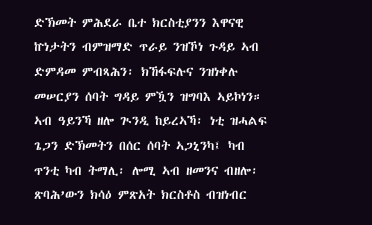ድኽመት ምሕደራ ቤተ ክርስቲያንን እዋናዊ ኵነታትን ብምዝማድ ጥራይ ንዝኾነ ጉዳይ ኣብ ድምዳመ ምብጻሕን፡ ክኸፋፍሉና ንዝነቀሉ መሠርያን ሰባት ግዳይ ምዃን ዝግባእ ኣይኮነን። ኣብ ዓይንኻ ዘሎ ጒንዲ ከይረኣኻ፡ ነቲ ዝሓልፍ ጌጋን ድኽመትን በሰር ሰባት ኣጋኒንካ፤ ካብ ጥንቲ ካብ ትማሊ፡ ሎሚ ኣብ ዘመንና ብዘሎ፡ ጽባሕ’ውን ክሳዕ ምጽአት ክርስቶስ ብዝነብር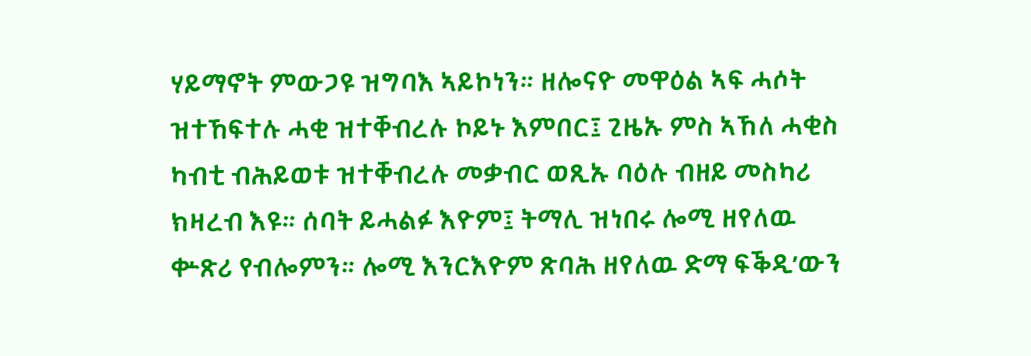ሃይማኖት ምውጋዩ ዝግባእ ኣይኮነን። ዘሎናዮ መዋዕል ኣፍ ሓሶት ዝተኸፍተሉ ሓቂ ዝተቐብረሉ ኮይኑ እምበር፤ ጊዜኡ ምስ ኣኸለ ሓቂስ ካብቲ ብሕይወቱ ዝተቐብረሉ መቃብር ወጺኡ ባዕሉ ብዘይ መስካሪ ክዛረብ እዩ። ሰባት ይሓልፉ እዮም፤ ትማሊ ዝነበሩ ሎሚ ዘየለዉ ቍጽሪ የብሎምን። ሎሚ እንርእዮም ጽባሕ ዘየለዉ ድማ ፍቕዲ’ውን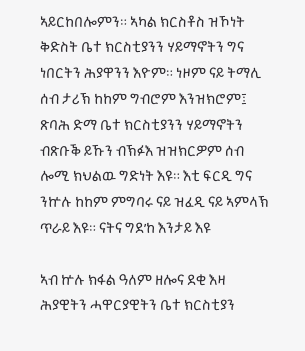ኣይርከበሎምን። ኣካል ክርስቶስ ዝኾነት ቅድስት ቤተ ክርስቲያንን ሃይማኖትን ግና ነበርትን ሕያዋንን እዮም። ነዞም ናይ ትማሊ ሰብ ታሪኽ ከከም ግብሮም እንዝክሮም፤ ጽባሕ ድማ ቤተ ክርስቲያንን ሃይማኖትን ብጽቡቕ ይኹን ብኽፉእ ዝዝክርዎም ሰብ ሎሚ ክህልዉ ግድነት እዩ። እቲ ፍርዲ ግና ንኵሉ ከከም ምግባሩ ናይ ዝፈዲ ናይ ኣምላኽ ጥራይ እዩ። ናትና ግደ’ከ እንታይ እዩ

ኣብ ኵሉ ክፋል ዓለም ዘሎና ደቂ እዛ ሕያዊትን ሓዋርያዊትን ቤተ ክርስቲያን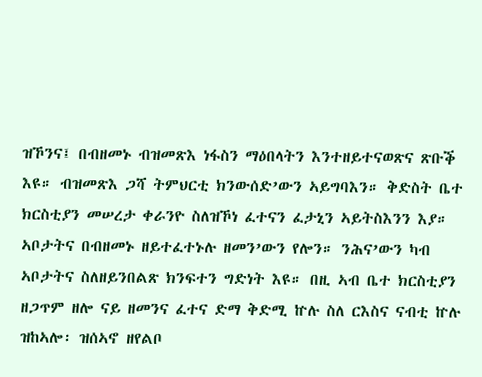ዝኾንና፤ በብዘመኑ ብዝመጽእ ነፋስን ማዕበላትን እንተዘይተናወጽና ጽቡቕ እዩ። ብዝመጽእ ጋሻ ትምህርቲ ክንውሰድ’ውን ኣይግባእን። ቅድስት ቤተ ክርስቲያን መሠረታ ቀራንዮ ስለዝኾነ ፈተናን ፈታኒን ኣይትስእንን እያ። ኣቦታትና በብዘመኑ ዘይተፈተኑሉ ዘመን’ውን የሎን። ንሕና’ውን ካብ ኣቦታትና ስለዘይንበልጽ ክንፍተን ግድነት እዩ። በዚ ኣብ ቤተ ክርስቲያን ዘጋጥም ዘሎ ናይ ዘመንና ፈተና ድማ ቅድሚ ኵሉ ስለ ርእስና ናብቲ ኵሉ ዝከኣሎ፡ ዝሰኣኖ ዘየልቦ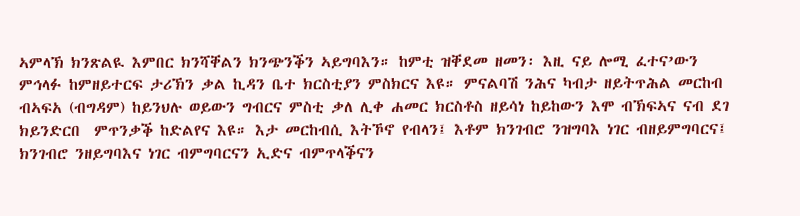ኣምላኽ ክንጽልዪ እምበር ክንሻቐልን ክንጭንቕን ኣይግባእን። ከምቲ ዝቐደመ ዘመን፡ እዚ ናይ ሎሚ ፈተና’ውን ምኅላፉ ከምዘይተርፍ ታሪኽን ቃል ኪዳን ቤተ ክርስቲያን ምስክርና እዩ። ምናልባሽ ንሕና ካብታ ዘይትጥሕል መርከብ ብኣፍአ (ብግዳም) ከይንህሉ ወይውን ግብርና ምስቲ ቃለ ሊቀ ሐመር ክርስቶስ ዘይሳነ ከይከውን እሞ ብኽፍኣና ናብ ደገ ክይንድርበ  ምጥንቃቕ ከድልየና እዩ። እታ መርከብሲ እትኾኖ የብላን፤ እቶም ክንገብሮ ንዝግባእ ነገር ብዘይምግባርና፤ ክንገብሮ ንዘይግባእና ነገር ብምግባርናን ኢድና ብምጥላቕናን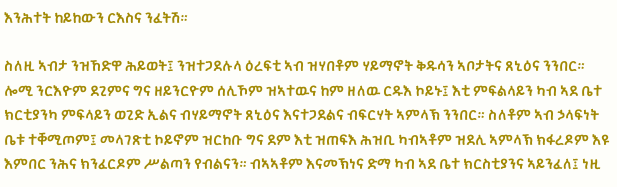እንሕተት ከይከውን ርእስና ንፈትሽ።

ስለዚ ኣብታ ንዝኸድዋ ሕይወት፤ ንዝተጋደሉላ ዕረፍቲ ኣብ ዝሃበቶም ሃይማኖት ቅዱሳን ኣቦታትና ጸኒዕና ንንበር። ሎሚ ንርእዮም ደጊምና ግና ዘይንርዮም ሰሊኾም ዝኣተዉና ከም ዘለዉ ርዱእ ኮይኑ፤ እቲ ምፍልላይን ካብ ኣደ ቤተ ክርቲያንካ ምፍላይን ወጊድ ኢልና ብሃይማኖት ጸኒዕና እናተጋደልና ብፍርሃት ኣምላኽ ንንበር። ስለቶም ኣብ ኃላፍነት ቤቱ ተቐሚጦም፤ መላገጽቲ ኮይኖም ዝርከቡ ግና ደም እቲ ዝጠፍእ ሕዝቢ ካብኣቶም ዝደሊ ኣምላኽ ክፋረዶም እዩ እምበር ንሕና ክንፈርዶም ሥልጣን የብልናን። ብኣኣቶም እናመኽነና ድማ ካብ ኣደ ቤተ ክርስቲያንና ኣይንፈለ፤ ነዚ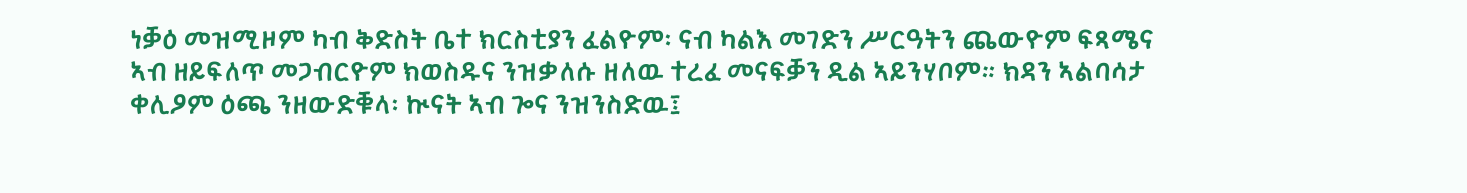ነቓዕ መዝሚዞም ካብ ቅድስት ቤተ ክርስቲያን ፈልዮም፡ ናብ ካልእ መገድን ሥርዓትን ጨውዮም ፍጻሜና ኣብ ዘይፍለጥ መጋብርዮም ክወስዱና ንዝቃለሱ ዘለዉ ተረፈ መናፍቓን ዲል ኣይንሃቦም። ክዳን ኣልባሳታ ቀሊዖም ዕጫ ንዘውድቑላ፡ ኲናት ኣብ ጐና ንዝንስድዉ፤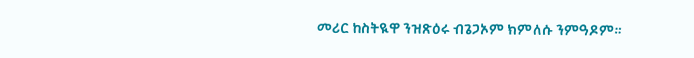መሪር ከስትዪዋ ንዝጽዕሩ ብጌጋኦም ክምለሱ ንምዓዶም።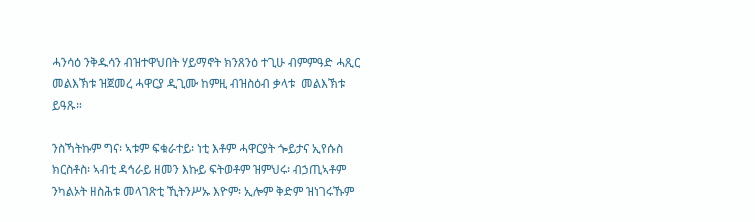ሓንሳዕ ንቅዱሳን ብዝተዋህበት ሃይማኖት ክንጸንዕ ተጊሁ ብምምዓድ ሓጺር መልእኽቱ ዝጀመረ ሓዋርያ ዲጊሙ ከምዚ ብዝስዕብ ቃላቱ  መልእኽቱ ይዓጹ።

ንስኻትኩም ግና፡ ኣቱም ፍቁራተይ፡ ነቲ እቶም ሓዋርያት ጐይታና ኢየሱስ ክርስቶስ፡ ኣብቲ ዳኅራይ ዘመን እኩይ ፍትወቶም ዝምህሩ፡ ብኃጢኣቶም ንካልኦት ዘስሕቱ መላገጽቲ ኺትንሥኡ እዮም፡ ኢሎም ቅድም ዝነገሩኹም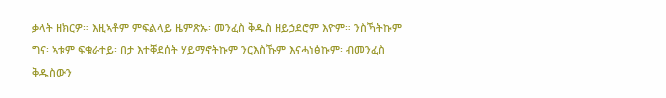ቃላት ዘክርዎ። እዚኣቶም ምፍልላይ ዜምጽኡ፡ መንፈስ ቅዱስ ዘይኃደሮም እዮም። ንስኻትኩም ግና፡ ኣቱም ፍቁራተይ፡ በታ እተቐደሰት ሃይማኖትኩም ንርእስኹም እናሓነፅኩም፡ ብመንፈስ ቅዱስውን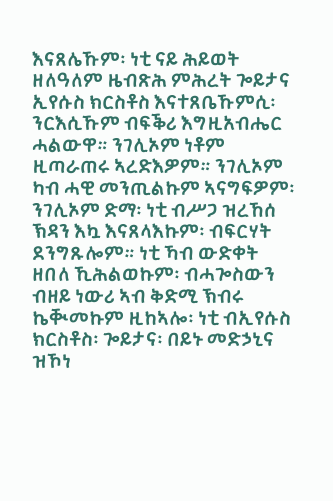እናጸሌኹም፡ ነቲ ናይ ሕይወት ዘለዓለም ዜብጽሕ ምሕረት ጐይታና ኢየሱስ ክርስቶስ እናተጸቤኹምሲ፡ ንርእሲኹም ብፍቕሪ እግዚአብሔር ሓልውዋ። ንገሊኦም ነቶም ዚጣራጠሩ ኣረድእዎም። ንገሊኦም ካብ ሓዊ መንጢልኩም ኣናግፍዎም፡ ንገሊኦም ድማ፡ ነቲ ብሥጋ ዝረኸሰ ኽዳን እኳ እናጸላእኩም፡ ብፍርሃት ደንግጹሎም። ነቲ ኻብ ውድቀት ዘበለ ኺሕልወኩም፡ ብሓጐስውን ብዘይ ነውሪ ኣብ ቅድሚ ኽብሩ ኬቚመኩም ዚከኣሎ፡ ነቲ ብኢየሱስ ክርስቶስ፡ ጐይታና፡ በይኑ መድኃኒና ዝኾነ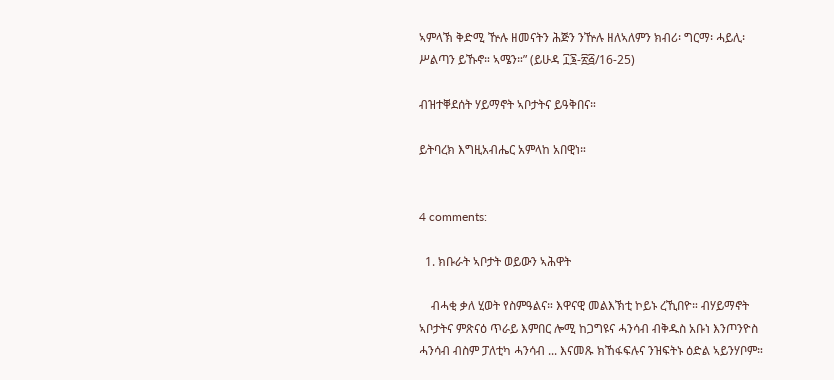ኣምላኽ ቅድሚ ዅሉ ዘመናትን ሕጅን ንዅሉ ዘለኣለምን ክብሪ፡ ግርማ፡ ሓይሊ፡ ሥልጣን ይኹኖ። ኣሜን።” (ይሁዳ ፲፮-፳፭/16-25)

ብዝተቐደሰት ሃይማኖት ኣቦታትና ይዓቅበና።

ይትባረክ እግዚአብሔር አምላከ አበዊነ።


4 comments:

  1. ክቡራት ኣቦታት ወይውን ኣሕዋት

    ብሓቂ ቃለ ሂወት የስምዓልና። እዋናዊ መልእኽቲ ኮይኑ ረኺበዮ። ብሃይማኖት ኣቦታትና ምጽናዕ ጥራይ እምበር ሎሚ ከጋግዩና ሓንሳብ ብቅዱስ አቡነ እንጦንዮስ ሓንሳብ ብስም ፓለቲካ ሓንሳብ ... እናመጹ ክኸፋፍሉና ንዝፍትኑ ዕድል ኣይንሃቦም።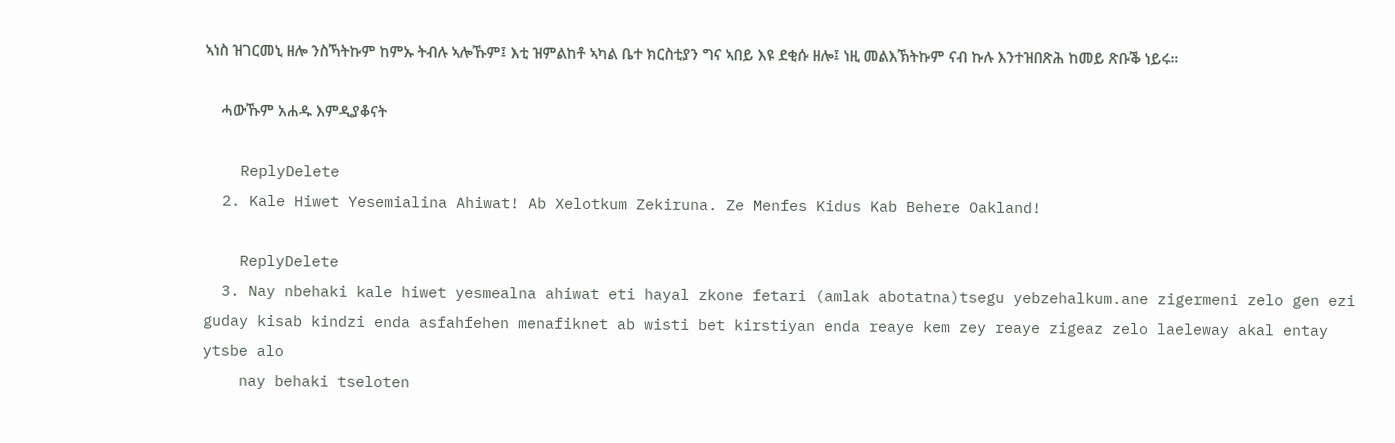ኣነስ ዝገርመኒ ዘሎ ንስኻትኩም ከምኡ ትብሉ ኣሎኹም፤ እቲ ዝምልከቶ ኣካል ቤተ ክርስቲያን ግና ኣበይ እዩ ደቂሱ ዘሎ፤ ነዚ መልእኽትኩም ናብ ኩሉ እንተዝበጽሕ ከመይ ጽቡቕ ነይሩ።

    ሓውኹም አሐዱ እምዲያቆናት

    ReplyDelete
  2. Kale Hiwet Yesemialina Ahiwat! Ab Xelotkum Zekiruna. Ze Menfes Kidus Kab Behere Oakland!

    ReplyDelete
  3. Nay nbehaki kale hiwet yesmealna ahiwat eti hayal zkone fetari (amlak abotatna)tsegu yebzehalkum.ane zigermeni zelo gen ezi guday kisab kindzi enda asfahfehen menafiknet ab wisti bet kirstiyan enda reaye kem zey reaye zigeaz zelo laeleway akal entay ytsbe alo
    nay behaki tseloten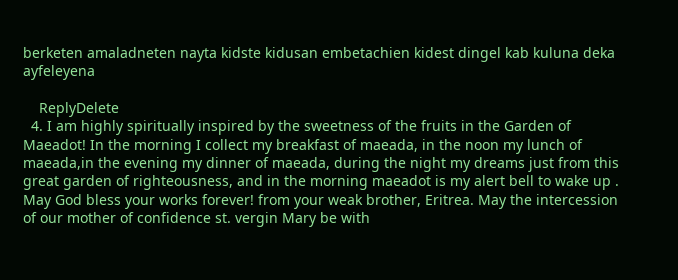berketen amaladneten nayta kidste kidusan embetachien kidest dingel kab kuluna deka ayfeleyena

    ReplyDelete
  4. I am highly spiritually inspired by the sweetness of the fruits in the Garden of Maeadot! In the morning I collect my breakfast of maeada, in the noon my lunch of maeada,in the evening my dinner of maeada, during the night my dreams just from this great garden of righteousness, and in the morning maeadot is my alert bell to wake up . May God bless your works forever! from your weak brother, Eritrea. May the intercession of our mother of confidence st. vergin Mary be with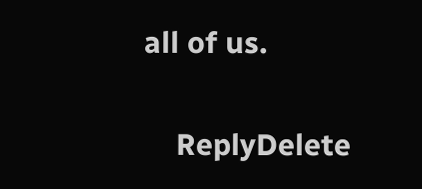all of us.

    ReplyDelete